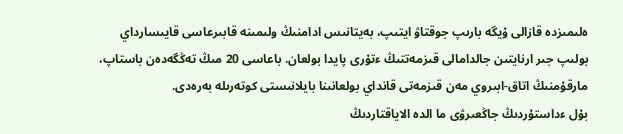ەلىمىزدە قازالى ۇيگە بارىپ جوقتاۋ ايتىپ، بەيتانىس ادامنىڭ ولىمىنە قابىرعاسى قايىسارداي بولىپ جىر ارنايتىن جالدامالى قىزمەتتىڭ ءتۇرى پايدا بولعان. باعاسى 20 مىڭ تەڭگەدەن باستاپ، مارقۇمنىڭ اتاق-ابىروي مەن قىزمەتى قانداي بولعانىنا بايلانىستى كوتەرىلە بەرەدى.
بۇل ءداستۇردىڭ جاڭعىرۋى ما الدە الاياقتاردىڭ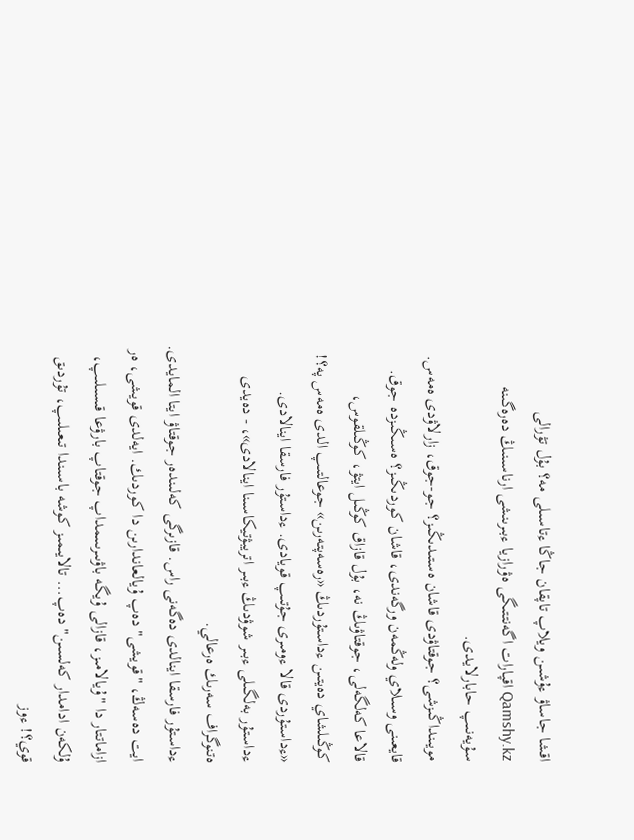اقشا جاساۋ ءۇشىن ويلاپ تاپقان جاڭا ءتاسىلى مە؟ بۇل تۋرالى Qamshy.kz اقپارات اگەنتتىگى ەۋرازيا ءبىرىنشى ارناسىنىڭ دەرەگىنە سۇيەنىپ حابارلايدى.
مويىنداڭىزشى؟ جوقتاۋدى قاشان ەستىدىڭىز؟ جو-جوق، زارلاۋدى ەمەس. قايعىنى وسىلاي ولەڭمەن ورگەندى، قاشان كوردىڭىز؟ ەسىڭىزدە جوق. قالاعا كەلگەلى، جوقتاۋىڭ نە، بۇل قازاق كوڭىل ايتۋ، كوڭىلقوس، كوڭىلشاي دەيتىن ءداستۇردىڭ «رەسەپتەرىن» جوعالتىپ الدى ەمەس پە؟!
«ءداستۇردى قالا ءومىرى جۇتىپ قويادى. ءداستۇر فارسقا اينالادى. ءداستۇر بەلگىلى ءبىر شوۋدىڭ ءبىر اتريبۋتيكاسىنا اينالادى»، - دەيدى ەتنوگراف سەرىك ەرعالي.
ءداستۇر فارسقا اينالدى دەگەنى راس. قازىرگى كەلىندەر جوقتاۋ ايتا المايدى. ايت دەسەڭ، "قويشى" دەپ ۇيالعاندارىن دا كوردىك. ايەلدى قويشى، ەر ازاماتتار دا "ۇيالامىز، قازالى ۇيگە باۋىىرىىىمداپ جوقتاپ بارۋعا قىسىلىپ، ۇلكەن ادامدار كەلسىن" دەپ... تالايىمىز كوشە باسىندا تىعىلىپ، تۇردىق قوي؟! ءوز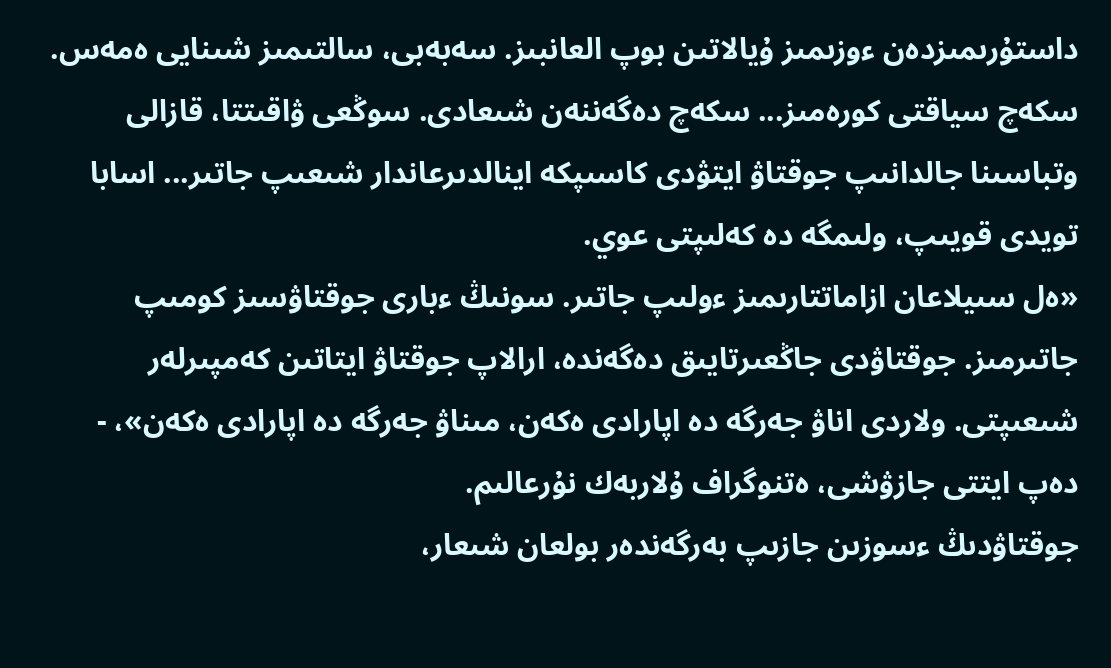داستۇرىمىزدەن ءوزىمىز ۇيالاتىن بوپ العانبىز. سەبەبى، سالتىمىز شىنايى ەمەس. سكەچ سياقتى كورەمىز... سكەچ دەگەننەن شىعادى. سوڭعى ۋاقىتتا، قازالى وتباسىنا جالدانىپ جوقتاۋ ايتۋدى كاسىپكە اينالدىرعاندار شىعىپ جاتىر... اسابا تويدى قويىپ، ولىمگە دە كەلىپتى عوي.
«ەل سىيلاعان ازاماتتارىمىز ءولىپ جاتىر. سونىڭ ءبارى جوقتاۋسىز كومىپ جاتىرمىز. جوقتاۋدى جاڭعىرتايىق دەگەندە، ارالاپ جوقتاۋ ايتاتىن كەمپىرلەر شىعىپتى. ولاردى اناۋ جەرگە دە اپارادى ەكەن، مىناۋ جەرگە دە اپارادى ەكەن»، - دەپ ايتتى جازۋشى، ەتنوگراف ۇلاربەك نۇرعالىم.
جوقتاۋدىڭ ءسوزىن جازىپ بەرگەندەر بولعان شىعار،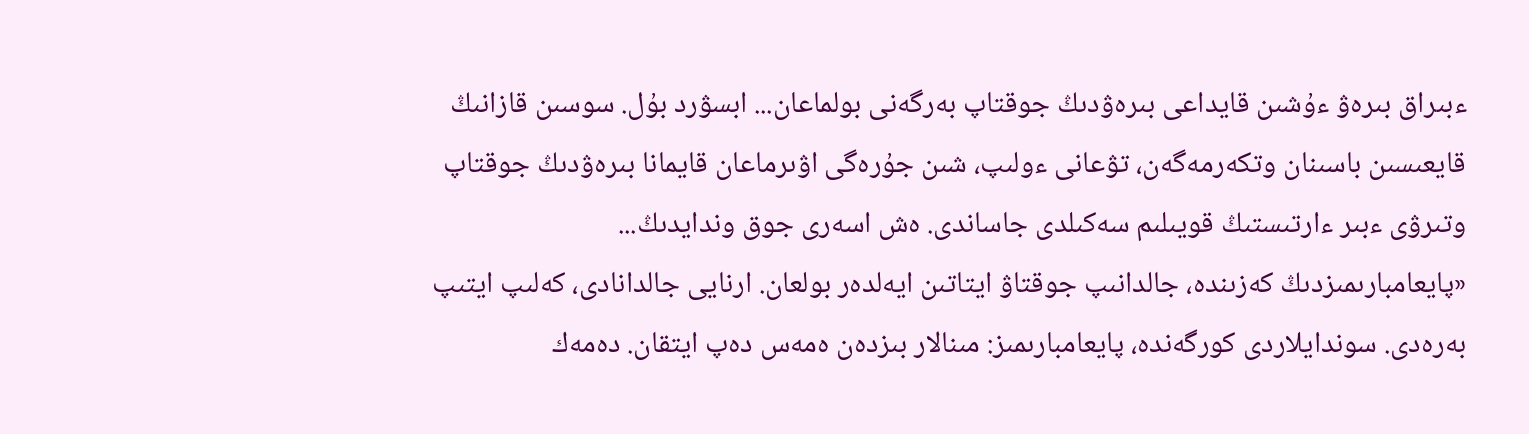ءبىراق بىرەۋ ءۇشىن قايداعى بىرەۋدىڭ جوقتاپ بەرگەنى بولماعان... ابسۋرد بۇل. سوسىن قازانىڭ قايعىسىن باسىنان وتكەرمەگەن، تۋعانى ءولىپ، شىن جۇرەگى اۋىرماعان قايمانا بىرەۋدىڭ جوقتاپ وتىرۋى ءبىر ءارتىستىڭ قويىلىم سەكىلدى جاساندى. ەش اسەرى جوق وندايدىڭ...
«پايعامبارىمىزدىڭ كەزىندە، جالدانىپ جوقتاۋ ايتاتىن ايەلدەر بولعان. ارنايى جالدانادى، كەلىپ ايتىپ بەرەدى. سوندايلاردى كورگەندە، پايعامبارىمىز: مىنالار بىزدەن ەمەس دەپ ايتقان. دەمەك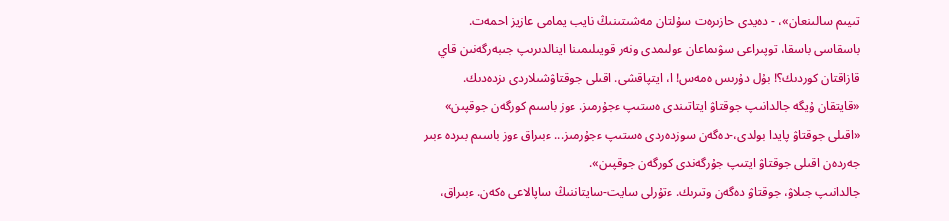تىيىم سالىنعان»، - دەيدى حازىرەت سۇلتان مەشىتىنىڭ نايب يمامى عازيز احمەت.
باسقاسى باسقا، توپىراعى سۋىماعان ءولىمدى ونەر قويىلىمىنا اينالدىرىپ جىبەرگەنىن قاي قازاقتان كوردىك؟! بۇل دۇرىس ەمەس! ا، ايتپاقشى. اقىلى جوقتاۋشىلاردى ىزدەدىك.
«قايتقان ۇيگە جالدانىپ جوقتاۋ ايتاتىندى ەستىپ ءجۇرمىز. ءوز باسىم كورگەن جوقپىن»
«اقىلى جوقتاۋ پايدا بولدى،-دەگەن سوزدەردى ەستىپ ءجۇرمىز... ءبىراق ءوز باسىم بىردە ءبىر جەردەن اقىلى جوقتاۋ ايتىپ جۇرگەندى كورگەن جوقپىن».
جالدانىپ جىلاۋ، جوقتاۋ دەگەن وتىرىك. ءتۇرلى سايت-سايتاننىڭ ساپالاعى ەكەن. ءبىراق،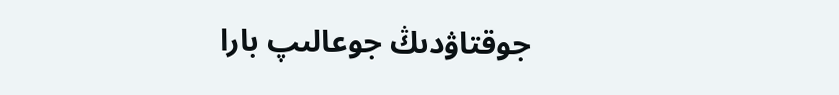جوقتاۋدىڭ جوعالىپ بارا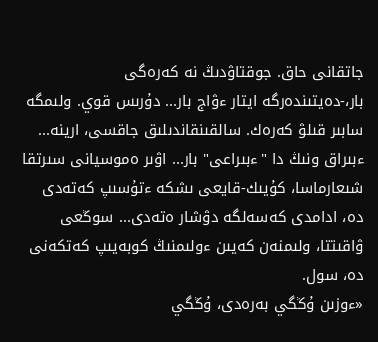جاتقانى حاق. جوقتاۋدىڭ نە كەرەگى بار،-دەيتىندەرگە ايتار ءۋاج بار... دۇرىس قوي. ولىمگە سابىر قىلۋ كەرەك. سالقىنقاندىلىق جاقسى، ارينە... ءبىراق ونىڭ دا "ءبىراعى" بار... اۋىر ەموسيانى سىرتقا شىعارماسا، كۇيىك-قايعى ىشكە ءتۇسىپ كەتەدى دە، ادامدى كەسەلگە دۋشار ەتەدى... سوڭعى ۋاقىتتا، ولىمنەن كەيىن ءولىمنىڭ كوبەيىپ كەتكەنى دە، سول.
«ءوزىن ۇڭگي بەرەدى، ۇڭگي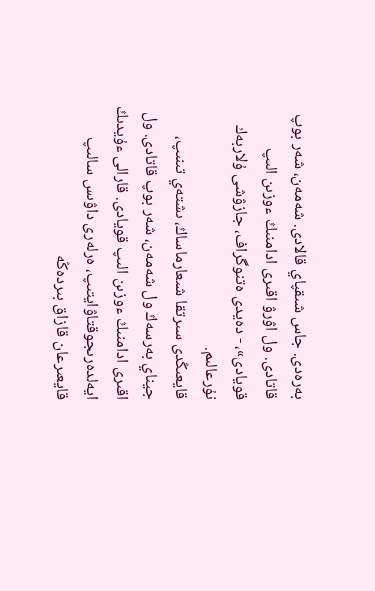بەرەدى. جاس شىقپاي قالادى. شەمەن، شەر بوپ قاتادى. ول اۋرۋ اقىرى ادامنىڭ ءوزىن الىپ قويادى»، - دەيدى ەتنوگراف، جازۋشى ۇلاربەك نۇرعالىم.
قايعىڭدى سىرتقا شىعارماساڭ، ىشتەي تىنىپ، جيناي بەرسەڭ ول شەمەن، شەر بوپ قاتادى. ول اقىرى ادامنىڭ ءوزىن الىپ قويادى. قارالى ءۇيدىڭ ايەلدەرىجوقتاۋايتىپ، ەرلەرى داۋىس سالىپ قايعىرعان قازاق بىردەڭە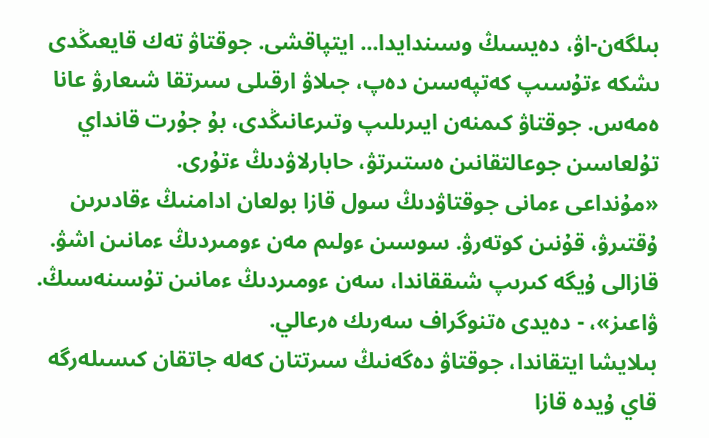بىلگەن-اۋ، دەيسىڭ وسىندايدا... ايتپاقشى. جوقتاۋ تەك قايعىڭدى ىشكە ءتۇسىپ كەتپەسىن دەپ، جىلاۋ ارقىلى سىرتقا شىعارۋ عانا ەمەس. جوقتاۋ كىمنەن ايىرىلىپ وتىرعانىڭدى، بۇ جۇرت قانداي تۇلعاسىن جوعالتقانىن ەستىرتۋ، حابارلاۋدىڭ ءتۇرى.
«مۇنداعى ءمانى جوقتاۋدىڭ سول قازا بولعان ادامنىڭ ءقادىرىن ۇقتىرۋ، قۇنىن كوتەرۋ. سوسىن ءولىم مەن ءومىردىڭ ءمانىن اشۋ. قازالى ۇيگە كىرىپ شىققاندا، سەن ءومىردىڭ ءمانىن تۇسىنەسىڭ. ۋاعىز»، - دەيدى ەتنوگراف سەرىك ەرعالي.
بىلايشا ايتقاندا، جوقتاۋ دەگەنىڭ سىرتتان كەلە جاتقان كىسىلەرگە قاي ۇيدە قازا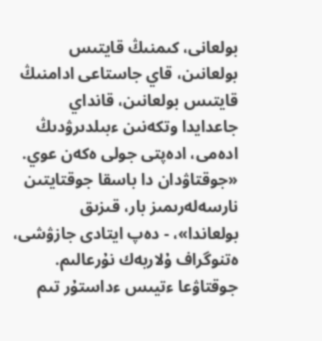بولعانى، كىمنىڭ قايتىس بولعانىن، قاي جاستاعى ادامنىڭ قايتىس بولعانىن، قانداي جاعدايدا وتكەنىن ءبىلدىرۋدىڭ ادەمى، ادەپتى جولى ەكەن عوي.
«جوقتاۋدان دا باسقا جوقتايتىن نارسەلەرىمىز بار، قىزىق بولعاندا»، - دەپ ايتادى جازۋشى، ەتنوگراف ۇلاربەك نۇرعالىم.
جوقتاۋعا ءتيىس ءداستۇر تىم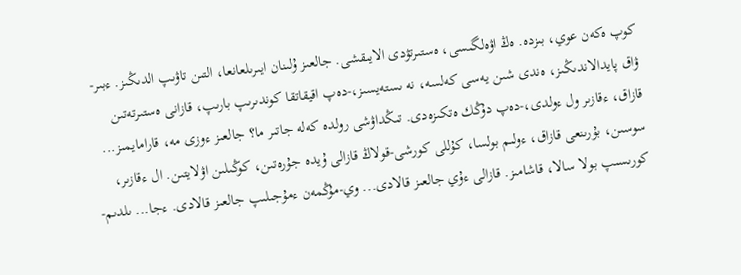كوپ ەكەن عوي، بىزدە. ەڭ اۋەلگىسى، ەستىرتۋدى الايىقشى. جالعىز ۇلىنان ايىرىلعانعا، التىن تاۋىپ الدىڭىز. ءبىر-ۋاق پايدالاندىڭىز، ەندى شىن يەسى كەلسە، نە ىستەيسىز،-دەپ اقيقاتقا كوندىرىپ بارىپ، قازانى ەستىرتەتىن قازاق، ءقازىر ول ءولدى،-دەپ دۇڭك ەتكىزەدى. تىڭداۋشى رولدە كەلە جاتىر ما؟ جالعىز ءوزى مە، قارامايمىز...
سوسىن، بۇرىنعى قازاق، ءولىم بولسا، كۇللى كورشى-قولاڭ قازالى ۇيدە جۇرەتىن، كوڭىلىن اۋلايتىن. ال ءقازىر، كورىسىپ بولا سالا، قاشامىز. قازالى ءۇي جالعىز قالادى... وي-مۇڭمەن ءمۇجىلىپ جالعىز قالادى. ءجا... ىلدىم-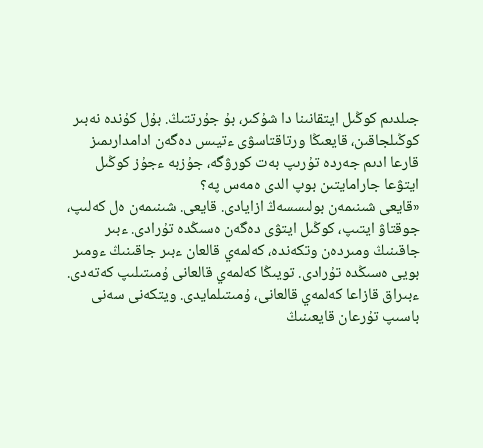جىلدىم كوڭىل ايتقانىنا دا شۇكىر، بۇ جۇرتتىڭ. بۇل كۇندە نەبىر كوڭىلجاقىن، قايعىڭا ورتاقتاسۋى ءتيىس دەگەن ادامدارىمىز قارعا ادىم جەردە تۇرىپ بەت كورۋگە، جۇزبە ءجۇز كوڭىل ايتۋعا جارامايتىن بوپ الدى ەمەس پە؟
«قايعى شىنىمەن بولىسسەڭ ازايادى. قايعى. شىنىمەن ەل كەلىپ، جوقتاۋ ايتىپ، كوڭىل ايتۋى دەگەن ەسىڭدە تۇرادى. ءبىر جاقىنىڭ ومىردەن وتكەندە، كەلمەي قالعان ءبىر جاقىنىڭ ءومىر بويى ەسىڭدە تۇرادى. تويىڭا كەلمەي قالعانى ۇمىتىلىپ كەتەدى. ءبىراق قازاعا كەلمەي قالعانى، ۇمىتىلمايدى. ويتكەنى سەنى باسىپ تۇرعان قايعىنىڭ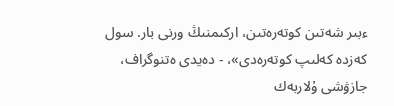ءبىر شەتىن كوتەرەتىن، اركىمنىڭ ورنى بار. سول كەزدە كەلىپ كوتەرەدى»، - دەيدى ەتنوگراف، جازۋشى ۇلاربەك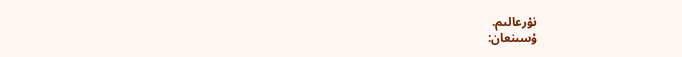نۇرعالىم.
ۇسىنعان: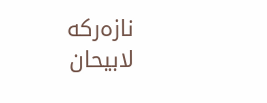نازەركە لابيحان